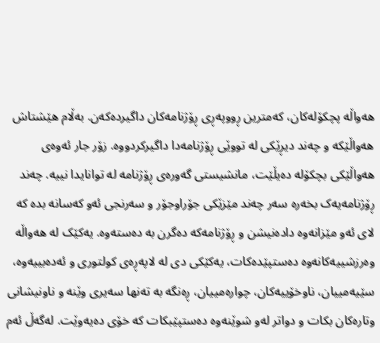هەواڵە پچکۆلەکان، کەمترین ڕووپەڕی ڕۆژنامەکان داگیردەکەن. بەڵام هێشتاش هەواڵێکە و چەند دیڕێکی لە تووێی ڕۆژنامەدا داگیرکردووە. زۆر جار ئەوەی هەواڵێکی بچکۆلە دەیڵێت، مانشیستی گەورەی ڕۆژنامە لە توانایدا نییە. چەند ڕۆژنامەیەک بخەرە سەر چەند مێزێکی جۆراوجۆر و سەرنجی ئەو کەسانە بدە کە لای ئەو مێزانەوە دادەنیشن و ڕۆژنامەکە دەگرن بە دەستەوە. یەکێک لە هەواڵە وەرزشییەکانەوە دەستپێدەکات، یەکێکی دی لە لاپەڕەی کولتوری و ئەدەبییەوە، سێیەمییان، ناوخۆییەکان، چوارەمییان، ڕەنگە بە تەنها سەیری وێنە و ناونیشانی وتارەکان بکات و دواتر لەو شوێنەوە دەستپێبکات کە خۆی دەیەوێت. لەگەڵ ئەم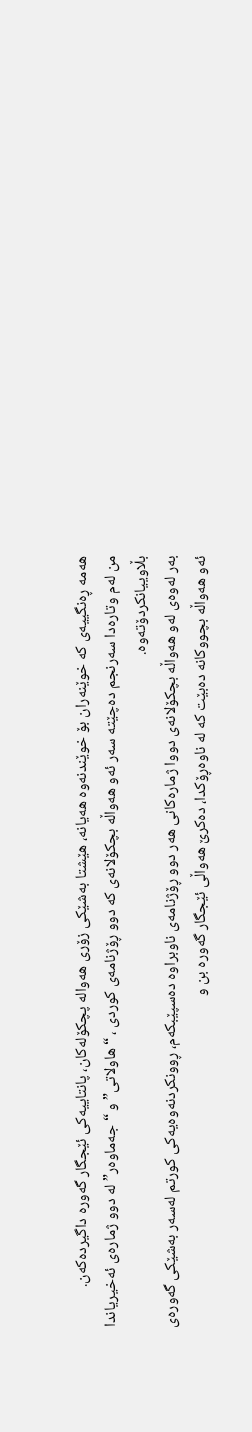هەمە ڕەنگییەی کە خوێنەران بۆ خوێندنەوە هەیانە، هێشتا بەشێکی زۆری هەوالە پچکۆلەکان، پانتاییەکی ئێجگار گەورە داگیردەکەن.
من لەم وتارەدا سەرنجم دەچێتە سەر ئەو هەواڵە بچکۆلانەی کە دوو ڕۆژنامەی کوردی ، “هاولاتی” و “جەماوەر” لە دوو ژمارەی ئەخیریاندا بڵاوییانکردۆتەوە.
بەر لەوەی لەو هەواڵە بچکۆلانەی دووا ژمارەکانی هەر دوو ڕۆژنامەی ناوبراوە دەسپێبکەم، ڕوونکردنەوەیەکی کورتم لەسەر بەشێکی گەورەی ئەو هەواڵە بچووکانە دەبێت کە لە ناوەڕۆکدا، دەکرێ هەواڵی ئێجگار گەورە بن و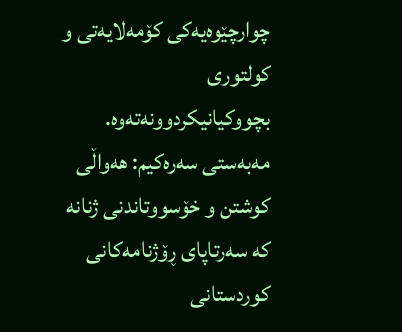چوارچێوەیەکی کۆمەلایەتی و کولتوری بچووکیانیکردوونەتەوە. مەبەستی سەرەکیم: هەواڵی کوشتن و خۆسووتاندنی ژنانە کە سەرتاپای ڕۆژنامەکانی کوردستانی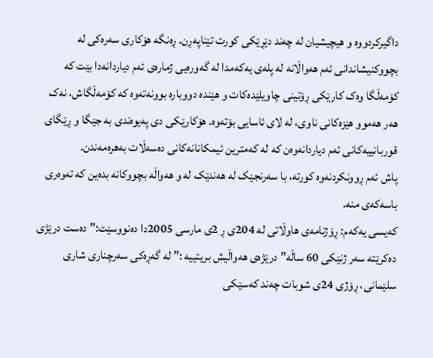داگیرکردووە و هیچیشیان لە چەند دێڕێکی کورت تێناپەڕن. ڕەنگە هۆکاری سەرەکی لە بچووکنیشاندانی ئەم هەواڵانە لە پلەی یەکەمدا لە گەورەیی ژمارەی ئەم دیاردانەدا بێت کە کۆمەڵگا وەک کارێکی ڕۆتینی چاویلێدەکات و هێندە دووبارە بوونەتەوە کە کۆمەڵگاش، نەک هەر هەموو هێزەکانی ناوی، لە لای ئاسایی بۆتەوە. هۆکارێکی دی پەیوەندی بە جێگا و ڕێگای قوربانییەکانی ئەم دیاردانەوەن کە لە کەمترین ئیمکانانەکانی دەسەڵات بەهرەمەندن.
پاش ئەم ڕوونکردنەوە کورتە، با سەرنجێک لە هەندێک لە و هەواڵە بچووکانە بدەین کە تەوەری باسەکەی منە.
کەیسی یەکەم: ڕۆژنامەی هاوڵاتی لە 204ی ڕ 2ی مارسی 2005دا دەنووسێت:” دەست درێژی دەکرێتە سەر ژنێکی 60 ساڵە” درێژەی هەواڵیش بریتییە :” لە گەڕەکی سەرچناری شاری سلێمانی، ڕۆژی 24ی شوبات چەند کەسێکی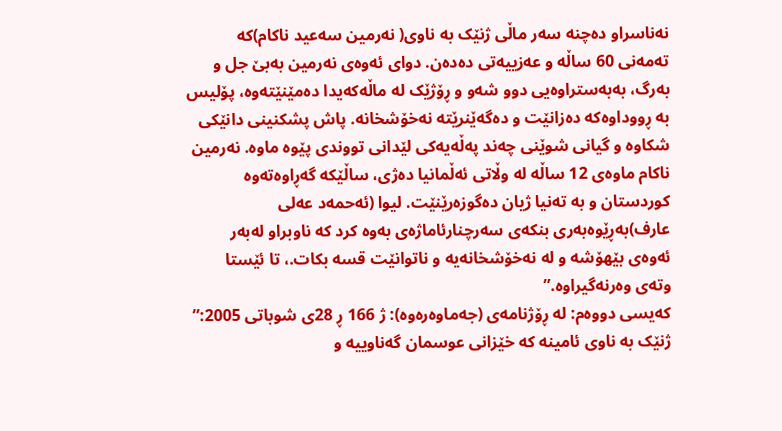نەناسراو دەچنە سەر ماڵی ژنێک بە ناوی( نەرمین سەعید ناکام)کە تەمەنی 60 ساڵە و عەزییەتی دەدەن. دوای ئەوەی نەرمین بەبێ جل و بەرگ، بەبەستراوەیی دوو شەو و ڕۆژێک لە ماڵەکەیدا دەمێنێتەوە، پۆلیس بە ڕووداوەکە دەزانێت و دەگەێنرێتە نەخۆشخانە. پاش پشکنینی دانێکی شکاوە و گیانی شوێنی چەند پەڵەیەکی لێدانی تووندی پێوە ماوە. نەرمین ناکام ماوەی 12 ساڵە لە وڵاتی ئەڵمانیا دەژی، ساڵێکە گەڕاوەتەوە کوردستان و بە تەنیا ژیان دەگوزەرێنێت. لیوا (ئەحمەد عەلی عارف)بەڕێوەبەری بنکەی سەرچنارئاماژەی بەوە کرد کە ناوبراو لەبەر ئەوەی بێهۆشە و لە نەخۆشخانەیە و ناتوانێت قسە بکات.، تا ئێستا وتەی وەرنەگیراوە.”
کەیسی دووەم: لە ڕۆژنامەی (جەماوەرەوە): ژ 166 ڕ 28ی شوباتی 2005:” ژنێک بە ناوی ئامینە کە خێزانی عوسمان گەناوییە و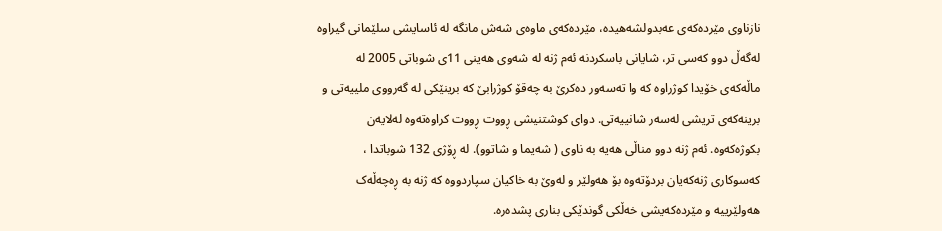نازناوی مێردەکەی عەبدولشەهیدە، مێردەکەی ماوەی شەش مانگە لە ئاسایشی سلێمانی گیراوە لەگەڵ دوو کەسی تر، شایانی باسکردنە ئەم ژنە لە شەوی هەینی 11ی شوباتی 2005 لە ماڵەکەی خۆیدا کوژراوە کە وا تەسەور دەکرێ بە چەقۆ کوژرابێ کە برینێکی لە گەرووی ملییەتی و برینەکەی تریشی لەسەر شانییەتی. دوای کوشتنیشی ڕووت ڕووت کراوەتەوە لەلایەن بکوژەکەوە. ئەم ژنە دوو مناڵی هەیە بە ناوی ( شەیما و شاتوو). لە ڕۆژی 132 شوباتدا ، کەسوکاری ژنەکەیان بردۆتەوە بۆ هەولێر و لەوێ بە خاکیان سپاردووە کە ژنە بە ڕەچەڵەک هەولێرییە و مێردەکەیشی خەڵکی گوندێکی بناری پشدەرە.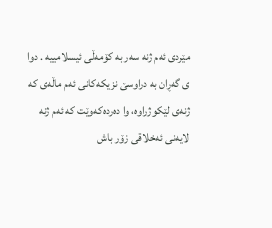مێردی ئەم ژنە سەر بە کۆمەڵی ئیسلامییە . دوا ی گەڕان بە دراوسێ نزیکەکانی ئەم ماڵەی کە ژنەی لێکوژراوە، وا دەردەکەوێت کە ئەم ژنە لایەنی ئەخلاقی زۆر باش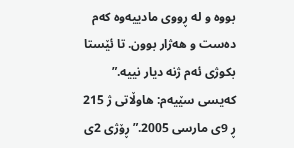بووە و لە ڕووی مادییەوە کەم دەست و هەژار بوون. تا ئێستا بکوژی ئەم ژنە دیار نییە.”
کەیسی سێیەم: هاوڵاتی ژ 215 ڕ 9ی مارسی 2005.” ڕۆژی 2ی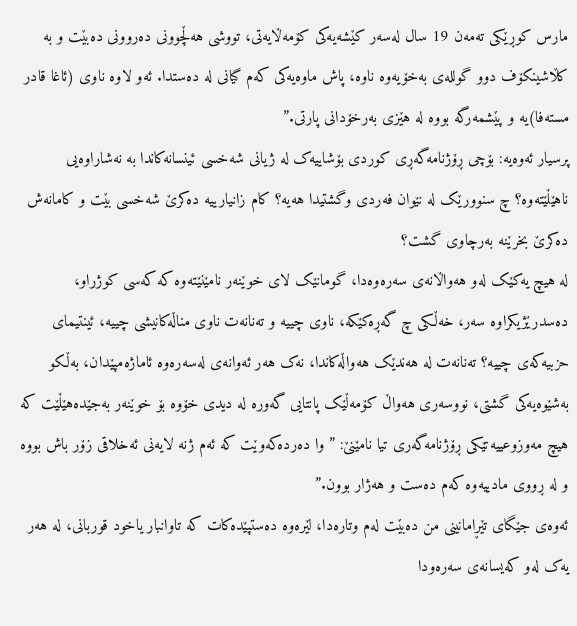مارس کوڕێکی تەمەن 19 سال لەسەر کێشەیەکی کۆمەڵایەتی، تووشی هەڵچوونی دەروونی دەبێت و بە کڵاشینکۆف دوو گوللەی بەخۆیەوە ناوە، پاش ماوەیەکی کەم گیانی لە دەستدا. ئەو لاوە ناوی (ئاغا قادر مستەفا)یە و پێشمەرگە بووە لە هێزی بەرخۆدانی پارتی.”
پرسیار ئەوەیە: بۆچی ڕۆژنامەگەڕی کوردی بۆشاییەک لە ژیانی شەخسی ئینسانەکاندا بە نەشاراوەیی ناهێڵێتەوە؟ چ سنوورێک لە نێوان فەردی وگشتیدا هەیە؟ کام زانیارییە دەکرێ شەخسی بێت و کامانەش دەکرێ بخرێنە بەرچاوی گشت؟
لە هیچ یەکێک لەو هەواڵانەی سەرەوەدا، گومانێک لای خوێنەر نامێنێتەوە کە کەسی کوژراو، دەسدرێژیکراوە سەر، خەڵکی چ گەڕەکێکە، ناوی چییە و تەنانەت ناوی مناڵەکانیشی چییە، ئینتیمای حزبیەکەی چییە؟ تەنانەت لە هەندێک هەواڵەکاندا، نەک هەر ئەوانەی لەسەرەوە ئاماژەمپێدان، بەڵکو بەشێوەیەکی گشتی، نووسەری هەواڵ کۆمەڵێک پانتایی گەورە لە دیدی خۆوە بۆ خوێنەر بەجێدەهێڵێت کە هیچ مەوزوعییەتێکی ڕۆژنامەگەری تیا نامێنێ: ” وا دەردەکەوێت کە ئەم ژنە لایەنی ئەخلاقی زۆر باش بووە و لە ڕووی مادییەوە کەم دەست و هەژار بوون.”
ئەوەی جێگای تێڕامانینی من دەبێت لەم وتارەدا، لێرەوە دەستپێدەکات کە تاوانبار یاخود قوربانی، لە هەر یەک لەو کەیسانەی سەرەودا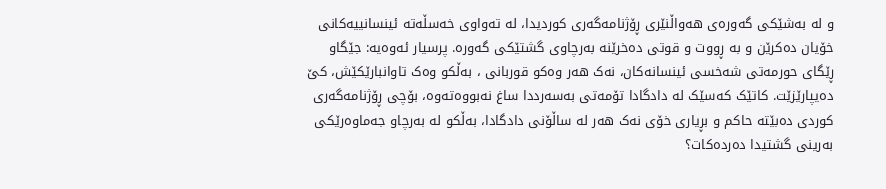و لە بەشێکی گەورەی هەواڵنێری ڕۆژنامەگەری کوردیدا، لە تەواوی خەسڵەتە ئینسانییەکانی خۆیان دەکرێن و بە ڕووت و قوتی دەخرێنە بەرچاوی گشتێکی گەورە. پرسیار ئەوەیە: جێگاو ڕێگای حورمەتی شەخسی ئینسانەکان، نەک هەر وەکو قوربانی ، بەڵکو وەک تاوانبارێکێش، کێ دەیپارێزێت. کاتێک کەسێک لە دادگادا تۆمەتی بەسەرددا ساغ نەبووەتەوە، بۆچی ڕۆژنامەگەری کوردی دەبێتە حاکم و بڕیاری خۆی نەک هەر لە ساڵۆنی دادگادا، بەڵکو لە بەرچاو جەماوەرێکی بەرینی گشتیدا دەردەکات؟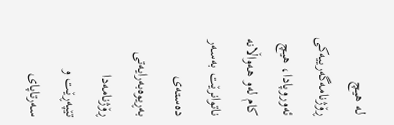لە هیچ ڕۆژنامەگەرییەکی ئەوروپادا، هیچ کام لەو هەواڵانە ناتوانرێت بەسەر دەستەی بەڕیوەبەرایەتی ڕۆژنامەدا تێپەڕێت و سەرتاپای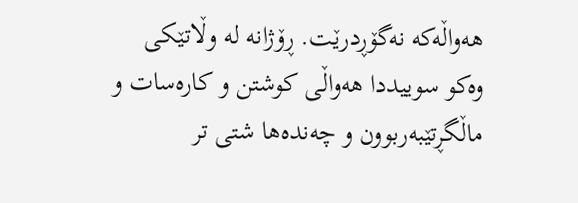هەواڵەکە نەگۆڕدرێت. ڕۆژانە لە وڵاتێکی وەکو سوییددا هەواڵی کوشتن و کارەسات و ماڵگڕتێبەربوون و چەندەها شتی تر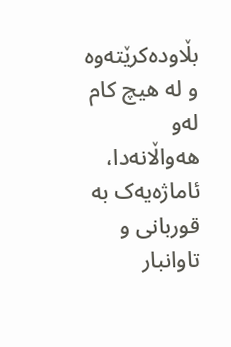بڵاودەکرێتەوە و لە هیچ کام لەو هەواڵانەدا، ئاماژەیەک بە قوربانی و تاوانبار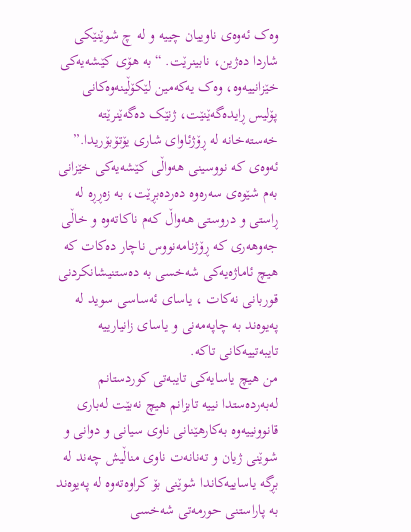وەک ئەوەی ناوییان چییە و لە چ شوێنێکی شاردا دەژین، نابینرێت. “بە هۆی کێشەیەکی خێزانییەوە، وەک یەکەمین لێکۆڵینەوەکانی پۆلیس ڕایدەگەێنێت، ژنێک دەگەێنرێتە خەستەخانە لە ڕۆژئاوای شاری یۆتۆبۆریدا.”
ئەوەی کە نووسینی هەواڵی کێشەیەکی خێزانی بەم شێوەی سەرەوە دەردەبڕێت، بە زەڕڕە لە ڕاستی و دروستی هەواڵ کەم ناکاتەوە و خاڵی جەوهەری کە ڕۆژنامەنووس ناچار دەکات کە هیچ ئاماژەیەکی شەخسی بە دەستنیشانکردنی قوربانی نەکات ، یاسای ئەساسی سوید لە پەیوەند بە چاپەمەنی و یاسای زانیارییە تایبەتییەکانی تاکە.
من هیچ یاسایەکی تایبەتی کوردستانم لەبەردەستدا نییە تابزانم هیچ نەبێت لەباری قانوونییەوە بەکارهێنانی ناوی سیانی و دوانی و شوێنی ژیان و تەنانەت ناوی مناڵیش چەند لە بڕگە یاساییەکاندا شوێنی بۆ کراوەتەوە لە پەیوەند بە پاراستنی حورمەتی شەخسی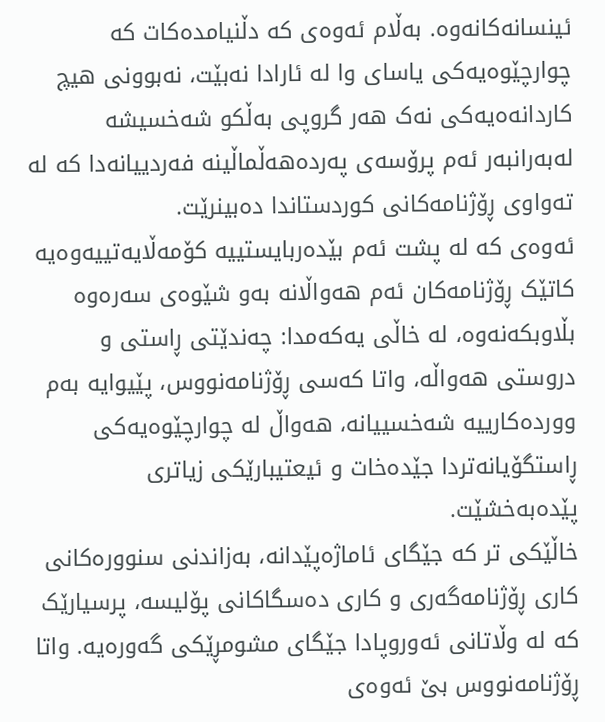ئینسانەکانەوە. بەڵام ئەوەی کە دڵنیامدەکات کە چوارچێوەیەکی یاسای وا لە ئارادا نەبێت، نەبوونی هیچ کاردانەەیەکی نەک هەر گروپی بەڵکو شەخسیشە لەبەرانبەر ئەم پرۆسەی پەردەهەڵماڵینە فەردییانەدا کە لە تەواوی ڕۆژنامەکانی کوردستاندا دەبینرێت.
ئەوەی کە لە پشت ئەم بێدەربایستییە کۆمەڵایەتییەوەیە کاتێک ڕۆژنامەکان ئەم هەواڵانە بەو شێوەی سەرەوە بڵاوبکەنەوە، لە خاڵی یەکەمدا: چەندێتی ڕاستی و دروستی هەواڵە، واتا کەسی ڕۆژنامەنووس، پێیوایە بەم ووردەکارییە شەخسییانە، هەواڵ لە چوارچێوەیەکی ڕاستگۆیانەتردا جێدەخات و ئیعتیبارێکی زیاتری پێدەبەخشێت.
خاڵێکی تر کە جێگای ئاماژەپێدانە، بەزاندنی سنوورەکانی کاری ڕۆژنامەگەری و کاری دەسگاکانی پۆلیسە، پرسیارێک کە لە وڵاتانی ئەوروپادا جێگای مشومڕێکی گەورەیە. واتا ڕۆژنامەنووس بێ ئەوەی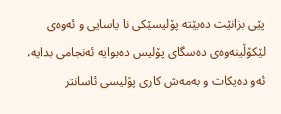پێی بزانێت دەبێتە پۆلیسێکی نا یاسایی و ئەوەی لێکۆڵینەوەی دەسگای پۆلیس دەبوایە ئەنجامی بدایە، ئەو دەیکات و بەمەش کاری پۆلیسی ئاسانتر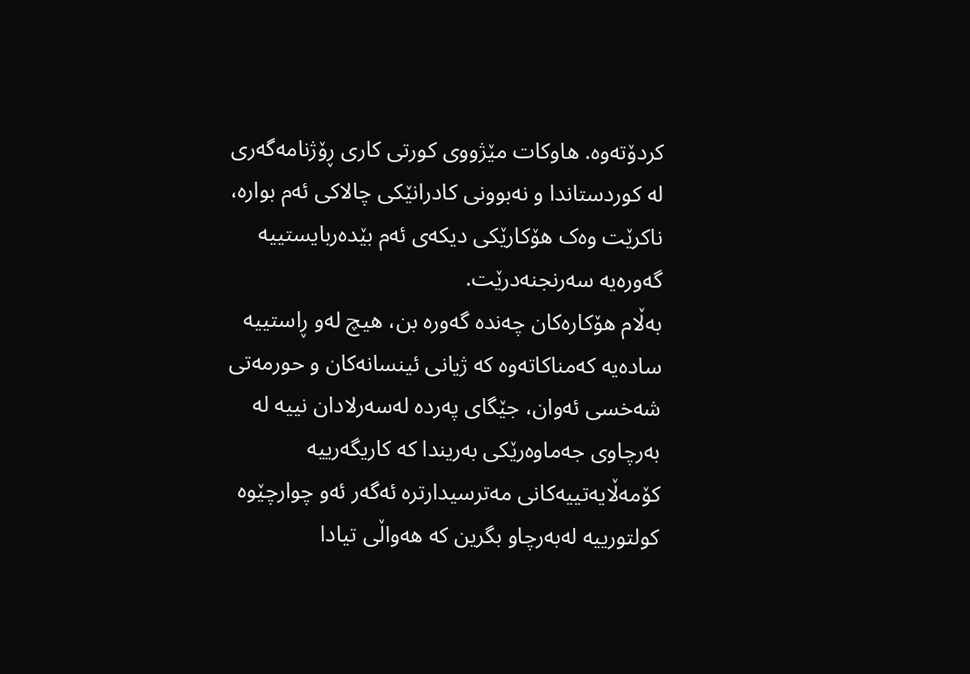کردۆتەوە. هاوکات مێژووی کورتی کاری ڕۆژنامەگەری لە کوردستاندا و نەبوونی کادرانێکی چالاکی ئەم بوارە، ناکرێت وەک هۆکارێکی دیکەی ئەم بێدەربایستییە گەورەیە سەرنجنەدرێت.
بەڵام هۆکارەکان چەندە گەورە بن، هیچ لەو ڕاستییە سادەیە کەمناکاتەوە کە ژیانی ئینسانەکان و حورمەتی شەخسی ئەوان، جێگای پەردە لەسەرلادان نییە لە بەرچاوی جەماوەرێکی بەریندا کە کاریگەرییە کۆمەڵایەتییەکانی مەترسیدارترە ئەگەر ئەو چوارچێوە کولتورییە لەبەرچاو بگرین کە هەواڵی تیادا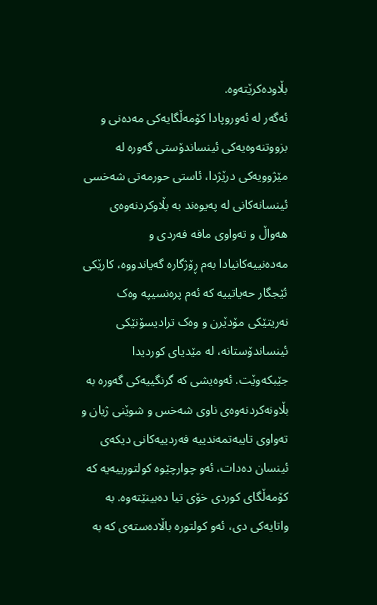بڵاودەکرێتەوە.
ئەگەر لە ئەوروپادا کۆمەڵگایەکی مەدەنی و بزووتنەوەیەکی ئینساندۆستی گەورە لە مێژوویەکی درێژدا، ئاستی حورمەتی شەخسی ئینسانەکانی لە پەیوەند بە بڵاوکردنەوەی هەواڵ و تەواوی مافە فەردی و مەدەنییەکانیادا بەم ڕۆژگارە گەیاندووە، کارێکی ئێجگار حەیاتییە کە ئەم پرەنسیپە وەک نەریتێکی مۆدێرن و وەک ترادیسۆنێکی ئینساندۆستانە، لە مێدیای کوردیدا جێبکەوێت. ئەوەیشی کە گرنگییەکی گەورە بە بڵاونەکردنەوەی ناوی شەخس و شوێنی ژیان و تەواوی تایبەتمەندییە فەردییەکانی دیکەی ئینسان دەدات، ئەو چوارچێوە کولتورییەیە کە کۆمەڵگای کوردی خۆی تیا دەبینێتەوە. بە واتایەکی دی، ئەو کولتورە باڵادەستەی کە بە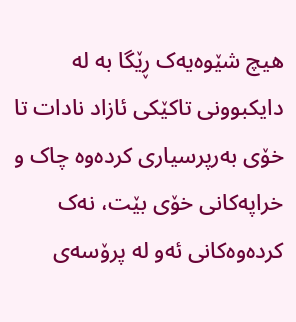هیچ شێوەیەک ڕێگا بە لە دایکبوونی تاکێکی ئازاد نادات تا خۆی بەرپرسیاری کردەوە چاک و خراپەکانی خۆی بێت، نەک کردەوەکانی ئەو لە پرۆسەی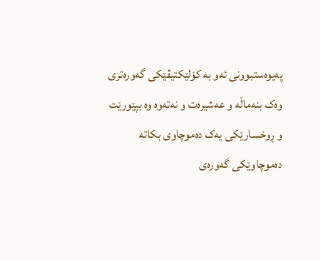پەیوەستبوونی ئەو بە کۆلێکتیڤێکی گەورەتری وەک بنەماڵە و عەشیرەت و نەتەوە وە بپێورێت و ڕوخسارێکی یەک دەموچاوی بکاتە دەموچاوێکی گەورەی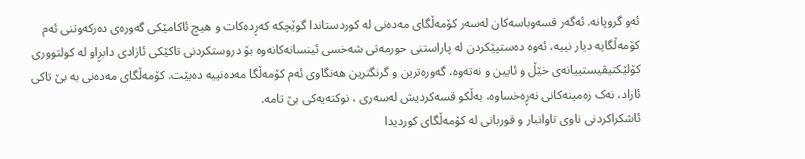ئەو گروپانە. ئەگەر قسەوباسەکان لەسەر کۆمەڵگای مەدەنی لە کوردستاندا گوێچکە کەڕدەکات و هیچ ئاکامێکی گەورەی دەرکەوتنی ئەم کۆمەڵگایە دیار نییە، ئەوە دەستپێکردن لە پاراستنی حورمەتی شەخسی ئینسانەکانەوە بۆ دروستکردنی تاکێکی ئازادی دابڕاو لە کولتووری کۆلێکتیڤیستییانەی خێڵ و ئایین و نەتەوە، گەورەترین و گرنگترین هەنگاوی ئەم کۆمەڵگا مەدەنییە دەبێت. کۆمەڵگای مەدەنی بە بێ تاکی ئازاد، نەک زەمینەکانی نەڕەخساوە، بەڵکو قسەکردیش لەسەری ، نوکتەیەکی بێ تامە.
ئاشکراکردنی ناوی تاوانبار و قوربانی لە کۆمەڵگای کوردیدا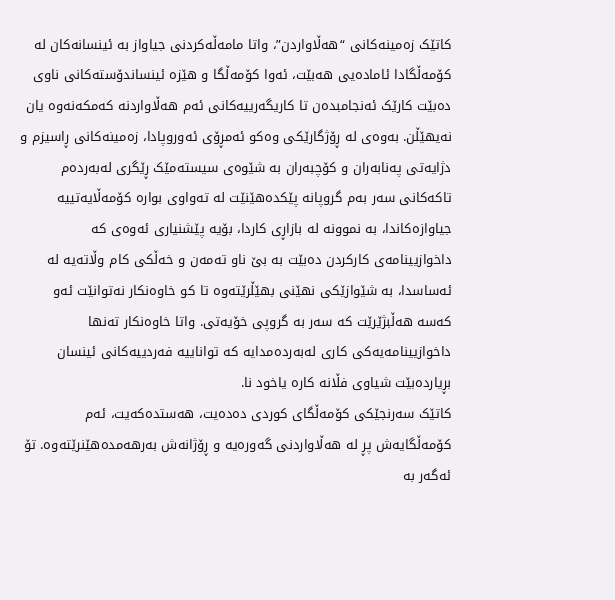کاتێک زەمینەکانی “هەڵاواردن”، واتا مامەڵەکردنی جیاواز بە ئینسانەکان لە کۆمەڵگادا ئامادەیی هەبێت، ئەوا کۆمەڵگا و هێزە ئینساندۆستەکانی ناوی دەبێت کارێک ئەنجامبدەن تا کاریگەرییەکانی ئەم هەڵاواردنە کەمکەنەوە یان نەیهێڵن. بەوەی لە ڕۆژگارێکی وەکو ئەمڕۆی ئەوروپادا، زەمینەکانی ڕاسیزم و دژایەتی پەنابەران و کۆچبەران بە شێوەی سیستەمێک ڕێگری لەبەردەم تاکەکانی سەر بەم گروپانە پێکدەهێنێت لە تەواوی بوارە کۆمەڵایەتییە جیاوازەکاندا، بە نموونە لە بازاڕی کاردا، بۆیە پێشنیاری ئەوەی کە داخوازیینامەی کارکردن دەبێت بە بێ ناو تەمەن و خەڵکی کام وڵاتەیە لە ئەساسدا، بە شێوازێکی نهێنی بهێڵرێتەوە تا کو خاوەنکار نەتوانێت ئەو کەسە هەڵبژێرێت کە سەر بە گروپی خۆیەتی. واتا خاوەنکار تەنها داخوازیینامەیەکی کاری لەبەردەمدایە کە تواناییە فەردییەکانی ئینسان بڕیاردەبێت شیاوی فڵانە کارە یاخود نا.
کاتێک سەرنجێکی کۆمەڵگای کوردی دەدەیت، هەستدەکەیت، ئەم کۆمەڵگایەش پڕ لە هەڵاواردنی گەورەیە و ڕۆژانەش بەرهەمدەهێنرێتەوە. تۆ ئەگەر بە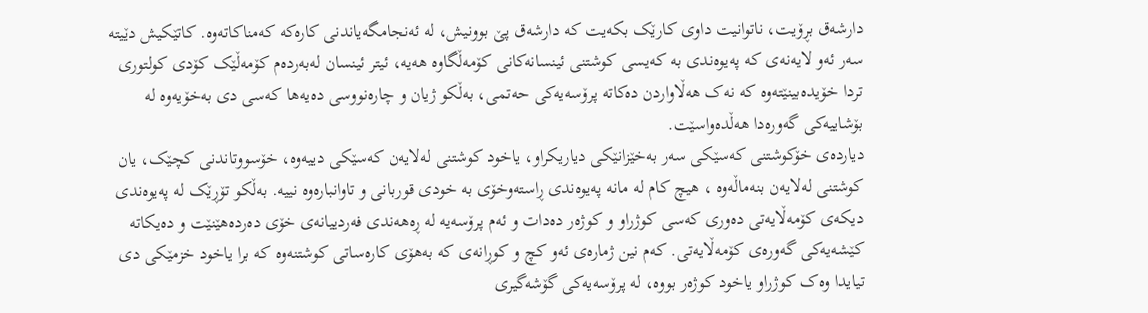دارشەق بڕۆیت، ناتوانیت داوی کارێک بکەیت کە دارشەق پێ بوونیش، لە ئەنجامگەیاندنی کارەکە کەمناکاتەوە. کاتێکیش دێیتە سەر ئەو لایەنەی کە پەیوەندی بە کەیسی کوشتنی ئینسانەکانی کۆمەڵگاوە هەیە، ئیتر ئینسان لەبەردەم کۆمەڵێک کۆدی کولتوری تردا خۆیدەبینێتەوە کە نەک هەڵاواردن دەکاتە پرۆسەیەکی حەتمی، بەڵکو ژیان و چارەنووسی دەیەها کەسی دی بەخۆیەوە لە بۆشاییەکی گەورەدا هەڵدەواسێت.
دیاردەی خۆکوشتنی کەسێکی سەر بەخێزانێکی دیاریکراو، یاخود کوشتنی لەلایەن کەسێکی دییەوە، خۆسووتاندنی کچێک، یان کوشتنی لەلایەن بنەماڵەوە ، هیچ کام لە مانە پەیوەندی ڕاستەوخۆی بە خودی قوربانی و تاوانبارەوە نییە. بەڵکو تۆڕێک لە پەیوەندی دیکەی کۆمەڵایەتی دەوری کەسی کوژراو و کوژەر دەدات و ئەم پرۆسەیە لە ڕەهەندی فەردییانەی خۆی دەردەهێنێت و دەیکاتە کێشەیەکی گەورەی کۆمەڵایەتی. کەم نین ژمارەی ئەو کچ و کوڕانەی کە بەهۆی کارەساتی کوشتنەوە کە برا یاخود خزمێکی دی تیایدا وەک کوژراو یاخود کوژەر بووە، لە پرۆسەیەکی گۆشەگیری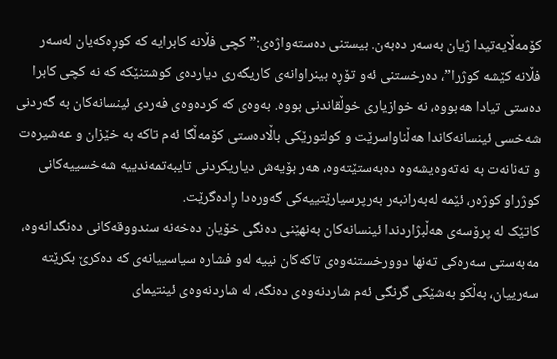کۆمەڵایەتیدا ژیان بەسەر دەبەن. بیستنی دەستەواژەی:” کچی فڵانە کابرایە کە کوڕەکەیان لەسەر فڵانە کێشە کوژرا”، دەرخستنی ئەو تۆڕە بینراوانەی کاریگەری دیاردەی کوشتنێکە کە نە کچی کابرا دەستی تیادا هەبووە، نە خوازیاری خوڵقاندنی بووە. بەوەی کە کردەوەی فەردی ئینسانەکان بە گەردنی شەخسی ئینسانەکاندا هەڵناواسرێت و کولتورێکی باڵادەستی کۆمەڵگا ئەم تاکە بە خێزان و عەشیرەت و تەنانەت بە نەتەوەیشەوە دەبەستێتەوە، هەر بۆیەش دیاریکردنی تایبەتمەندییە شەخسییەکانی کوژراو کوژەر، ئێمە لەبەرانبەر بەرپرسیارێتییەکی گەورەدا ڕادەگرێت.
کاتێک لە پرۆسەی هەڵبژاردندا ئینسانەکان بەنهێنی دەنگی خۆیان دەخەنە سندووقەکانی دەنگدانەوە، مەبەستی سەرەکی تەنها دوورخستنەوەی تاکەکان نییە لەو فشارە سیاسییانەی کە دەکرێ بکرێتە سەرییان، بەڵکو بەشێکی گرنگی ئەم شاردنەوەی دەنگە، لە شاردنەوەی ئینتیمای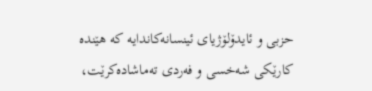حزبی و ئایدۆلۆژیای ئینسانەکاندایە کە هێندە کارێکی شەخسی و فەردی تەماشادەکرێت،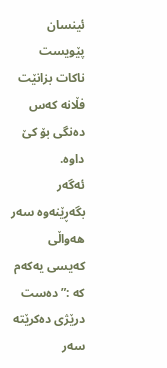ئینسان پێویست ناکات بزانێت فڵانە کەس دەنگی بۆ کێ داوە.
ئەگەر بگەڕێنەوە سەر هەواڵی کەیسی یەکەم کە :” دەست درێژی دەکرێتە سەر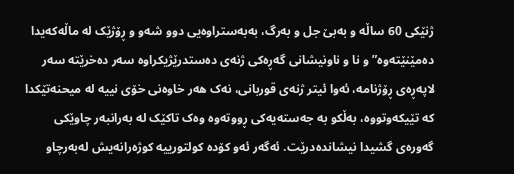ژنێکی 60 ساڵە و بەبێ جل و بەرگ، بەبەستراوەیی دوو شەو و ڕۆژێک لە ماڵەکەیدا دەمێنێتەوە” و نا و ناونیشانی گەڕەکی ژنەی دەستدرێژیکراوە سەر دەخرێتە سەر لاپەڕەی ڕۆژنامە، ئەوا ئیتر ژنەی قوربانی، نەک هەر خاوەنی خۆی نییە لە میحنەتێکدا کە تێیکەوتووە، بەڵکو بە جەستەیەکی ڕووتەوە وەک تاکێک لە بەرانبەر چاوێکی گەورەی گشیدا نیشاندەدرێت. ئەگەر ئەو کۆدە کولتورییە کوژەرانەیش لەبەرچاو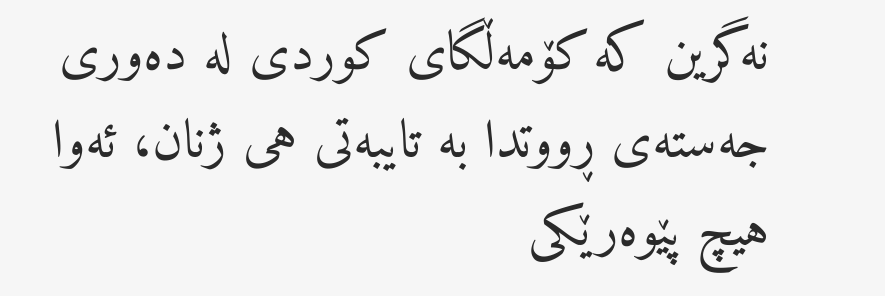نەگرین کە کۆمەڵگای کوردی لە دەوری جەستەی ڕووتدا بە تایبەتی هی ژنان، ئەوا هیچ پێوەرێکی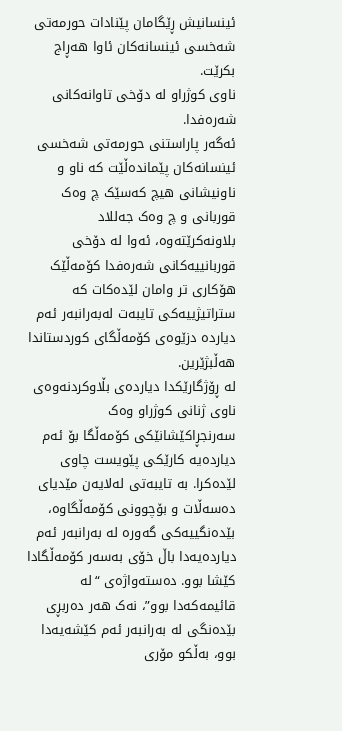ئینسانیش ڕێگامان پێنادات حورمەتی شەخسی ئینسانەکان ئاوا هەڕاج بکرێت.
ناوی کوژراو لە دۆخی تاوانەکانی شەرەفدا.
ئەگەر پاراستنی حورمەتی شەخسی ئینسانەکان پێماندەڵێت کە ناو و ناونیشانی هیچ کەسێک چ وەک قوربانی و چ وەک جەللاد بلاونەکرێتەوە، ئەوا لە دۆخی قوربانییەکانی شەرەفدا کۆمەڵێک هۆکاری تر وامان لێدەکات کە ستراتیژییەکی تایبەت لەبەرانبەر ئەم دیاردە دزێوەی کۆمەڵگای کوردستاندا هەڵبژێرین.
لە ڕۆژگارێکدا دیاردەی بڵاوکردنەوەی ناوی ژنانی کوژراو وەک سەرنجڕاکێشانێکی کۆمەڵگا بۆ ئەم دیاردەیە کارێکی پێویست چاوی لێدەکرا. بە تایبەتی لەلایەن مێدیای دەسەڵات و بۆچوونی کۆمەڵگاوە، بێدەنگییەکی گەورە لە بەرانبەر ئەم دیاردەیەدا باڵ خۆی بەسەر کۆمەڵگادا کێشا بوو. دەستەواژەی “لە قائیمەکەدا بوو”، نەک هەر دەربڕی بێدەنگی لە بەرانبەر ئەم کێشەیەدا بوو، بەڵکو مۆری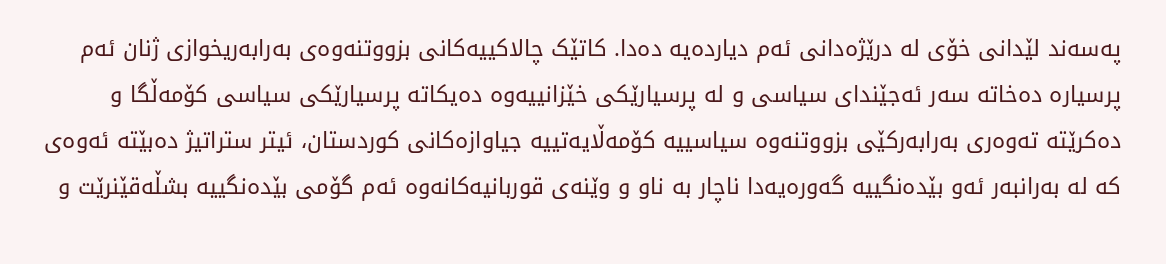پەسەند لێدانی خۆی لە درێژەدانی ئەم دیاردەیە دەدا. کاتێک چالاکییەکانی بزووتنەوەی بەرابەریخوازی ژنان ئەم پرسیارە دەخاتە سەر ئەجێندای سیاسی و لە پرسیارێکی خێزانییەوە دەیکاتە پرسیارێکی سیاسی کۆمەڵگا و دەکرێتە تەوەری بەرابەرکێی بزووتنەوە سیاسییە کۆمەڵایەتییە جیاوازەکانی کوردستان، ئیتر ستراتیژ دەبێتە ئەوەی کە لە بەرانبەر ئەو بێدەنگییە گەورەیەدا ناچار بە ناو و وێنەی قوربانیەکانەوە ئەم گۆمی بێدەنگییە بشڵەقێنرێت و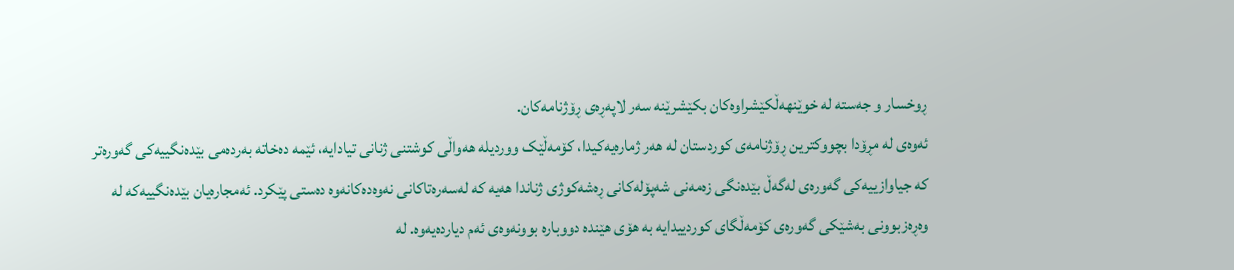ڕوخسار و جەستە لە خوێنهەڵکێشراوەکان بکێشرێنە سەر لاپەڕەی ڕۆژنامەکان.
ئەوەی لە مڕۆدا بچووکترین ڕۆژنامەی کوردستان لە هەر ژمارەیەکیدا، کۆمەڵێک ووردیلە هەواڵی کوشتنی ژنانی تیادایە، ئێمە دەخاتە بەردەمی بێدەنگییەکی گەورەتر کە جیاوازییەکی گەورەی لەگەڵ بێدەنگی زەمەنی شەپۆلەکانی ڕەشەکوژی ژناندا هەیە کە لەسەرەتاکانی نەوەدەکانەوە دەستی پێکرد. ئەمجارەیان بێدەنگییەکە لە وەڕەزبوونی بەشێکی گەورەی کۆمەڵگای کوردییدایە بە هۆی هێندە دووبارە بوونەوەی ئەم دیاردەیەوە. لە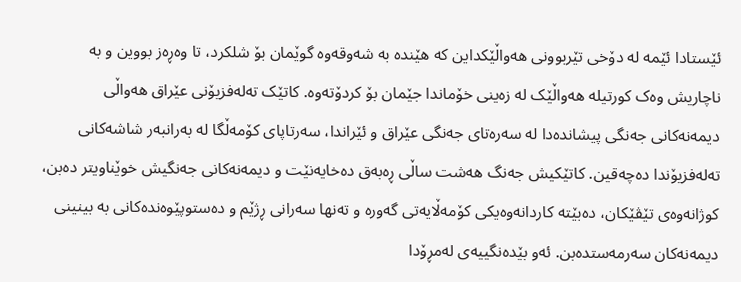ئێستادا ئێمە لە دۆخی تێربوونی هەواڵێکداین کە هێندە بە شەوقەوە گوێمان بۆ شلکرد، تا وەڕەز بووین و بە ناچاریش وەک کورتیلە هەواڵێک لە زەینی خۆماندا جێمان بۆ کردۆتەوە. کاتێک تەلەفزیۆنی عێراق هەواڵی دیمەنەکانی جەنگی پیشاندەدا لە سەرەتای جەنگی عێراق و ئێراندا، سەرتاپای کۆمەڵگا لە بەرانبەر شاشەکانی تەلەفزیۆندا دەچەقین. کاتێکیش جەنگ هەشت ساڵی ڕەبەق دەخایەنێت و دیمەنەکانی جەنگیش خوێناویتر دەبن، کوژانەوەی تێڤێکان، دەبێتە کاردانەوەیکی کۆمەڵایەتی گەورە و تەنها سەرانی ڕژێم و دەستوپێوەندەکانی بە بینینی دیمەنەکان سەرمەستدەبن. ئەو بێدەنگییەی لەمڕۆدا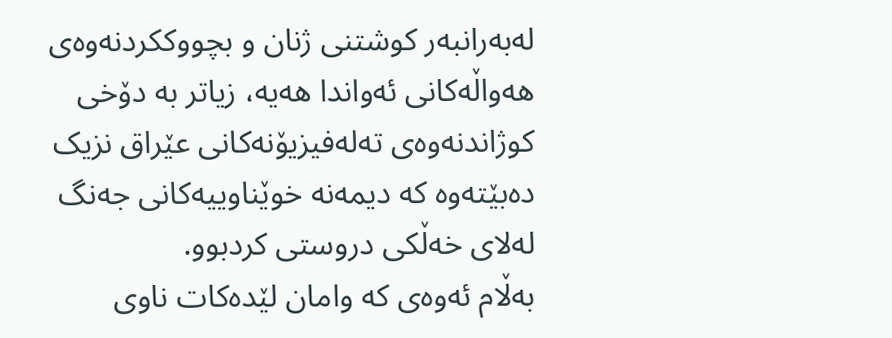لەبەرانبەر کوشتنی ژنان و بچووککردنەوەی هەواڵەکانی ئەواندا هەیە، زیاتر بە دۆخی کوژاندنەوەی تەلەفیزیۆنەکانی عێراق نزیک دەبێتەوە کە دیمەنە خوێناوییەکانی جەنگ لەلای خەڵکی دروستی کردبوو.
بەڵام ئەوەی کە وامان لێدەکات ناوی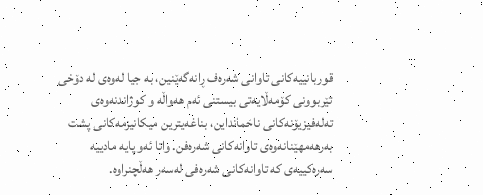قوربانییەکانی تاوانی شەرەف ڕانەگەێنین، بە جیا لەوەی لە دۆخی تێربوونی کۆمەڵایەتی بیستنی ئەم هەواڵە و کوژاندنەوەی تەلەفیزیۆنەکانی ناخمانداین، بناغەیترین میکانیزمەکانی پشت بەرهەمهێنانەوەی تاوانەکانی شەرەفن. واتا ئەو پایە مادییە سەرەکییەی کە تاوانەکانی شەرەفی لەسەر هەڵچنراوە.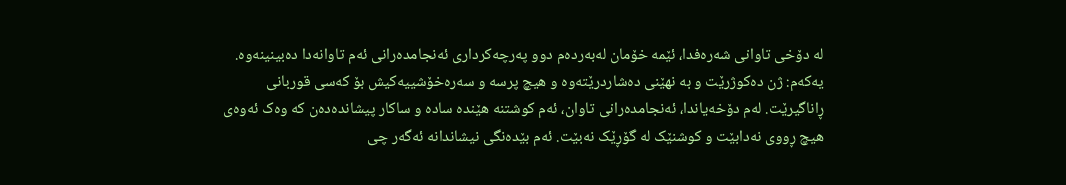لە دۆخی تاوانی شەرەفدا، ئێمە خۆمان لەبەردەم دوو پەرچەکرداری ئەنجامدەرانی ئەم تاوانەدا دەبینینەوە.
یەکەم: ژن دەکوژرێت و بە نهێنی دەشاردرێتەوە و هیچ پرسە و سەرەخۆشییەکیش بۆ کەسی قوربانی ڕاناگیرێت. لەم دۆخەیاندا، ئەنجامدەرانی تاوان، ئەم کوشتنە هێندە سادە و ساکار پیشاندەدەن کە وەک ئەوەی هیچ ڕووی نەدابێت و کوشنێک لە گۆڕێک نەبێت. ئەم بێدەنگی نیشاندانە ئەگەر چی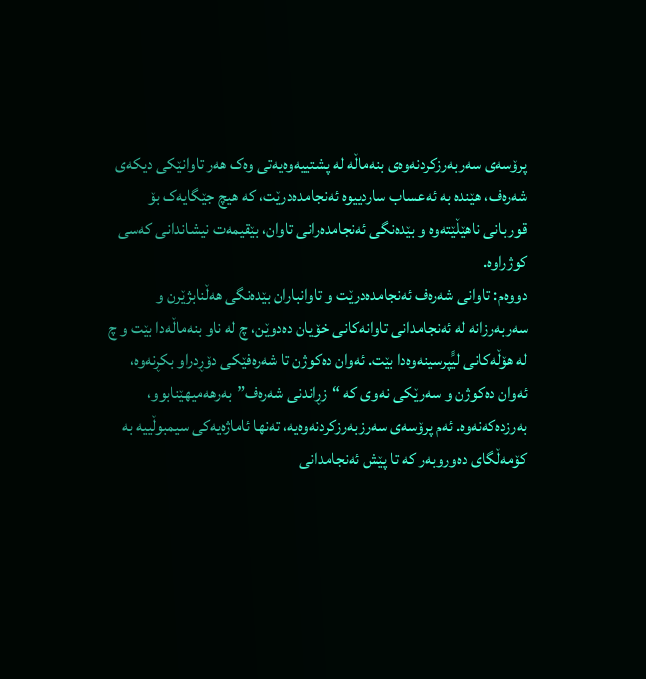پرۆسەی سەربەرزکردنەوەی بنەماڵە لە پشتییەوەیەتی وەک هەر تاوانێکی دیکەی شەرەف، هێندە بە ئەعساب ساردییوە ئەنجامدەدرێت، کە هیچ جێگایەک بۆ قوربانی ناهێڵێتەوە و بێدەنگی ئەنجامدەرانی تاوان، بێقیمەت نیشاندانی کەسی کوژراوە.
دووەم: تاوانی شەرەف ئەنجامدەدرێت و تاوانباران بێدەنگی هەڵنابژێرن و سەربەرزانە لە ئەنجامدانی تاوانەکانی خۆیان دەدوێن، چ لە ناو بنەماڵەدا بێت و چ لە هۆڵەکانی لیًَپرسینەوەدا بێت. ئەوان دەکوژن تا شەرەفێکی دۆڕدراو بکڕنەوە، ئەوان دەکوژن و سەرێکی نەوی کە “زڕاندنی شەرەف”بەرهەمیهێنابوو، بەرزدەکەنەوە. ئەم پرۆسەی سەرزبەرزکردنەوەیە، تەنها ئاماژەیەکی سیمبوڵییە بە کۆمەڵگای دەوروبەر کە تا پێش ئەنجامدانی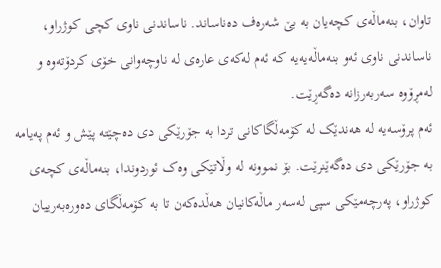تاوان، بنەماڵەی کچەیان بە بێ شەرەف دەناساند. ناساندنی ناوی کچی کوژراو، ناساندنی ناوی ئەو بنەماڵەیەیە کە ئەم لەکەی عارەی لە ناوچەوانی خۆی کردۆتەوە و لەمڕۆوە سەربەرزانە دەگەڕێت.
ئەم پرۆسەیە لە هەندێک لە کۆمەڵگاکانی تردا بە جۆرێکی دی دەچێتە پێش و ئەم پەیامە بە جۆرێکی دی دەگەێنرێت. بۆ نموونە لە وڵاتێکی وەک ئوردوندا، بنەماڵەی کچەی کوژراو، پەرچەمێکی سپی لەسەر ماڵەکانیان هەڵدەکەن تا بە کۆمەڵگای دەورەبەرییان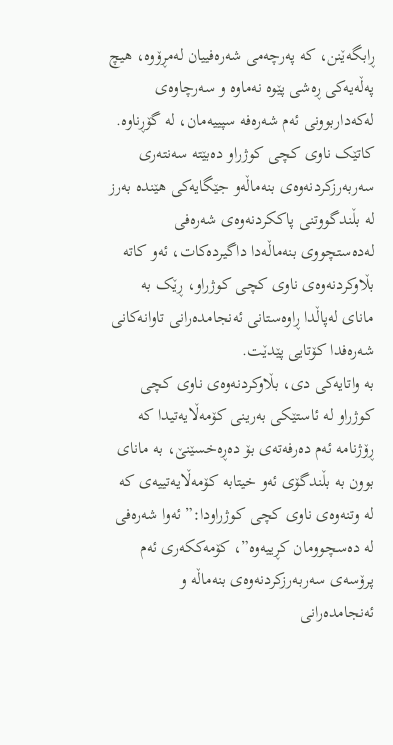ڕابگەێنن، کە پەرچەمی شەرەفییان لەمڕۆوە، هیچ پەڵەیەکی ڕەشی پێوە نەماوە و سەرچاوەی لەکەداربوونی ئەم شەرەفە سپییەمان، لە گۆڕناوە.
کاتێک ناوی کچی کوژراو دەبێتە سەنتەری سەربەرزکردنەوەی بنەماڵەو جێگایەکی هێندە بەرز لە بڵندگووتنی پاککردنەوەی شەرەفی لەدەستچووی بنەماڵەدا داگیردەکات، ئەو کاتە بڵاوکردنەوەی ناوی کچی کوژراو، ڕێک بە مانای لەپاڵدا ڕاوەستانی ئەنجامدەرانی تاوانەکانی شەرەفدا کۆتایی پێدێت.
بە واتایەکی دی، بڵاوکردنەوەی ناوی کچی کوژراو لە ئاستێکی بەرینی کۆمەڵایەتیدا کە ڕۆژنامە ئەم دەرفەتەی بۆ دەڕەخسێنێ، بە مانای بوون بە بڵندگۆی ئەو خیتابە کۆمەڵایەتییەی کە لە وتنەوەی ناوی کچی کوژراودا:” ئەوا شەرەفی لە دەسچوومان کڕییەوە”، کۆمەککەری ئەم پرۆسەی سەربەرزکردنەوەی بنەماڵە و ئەنجامدەرانی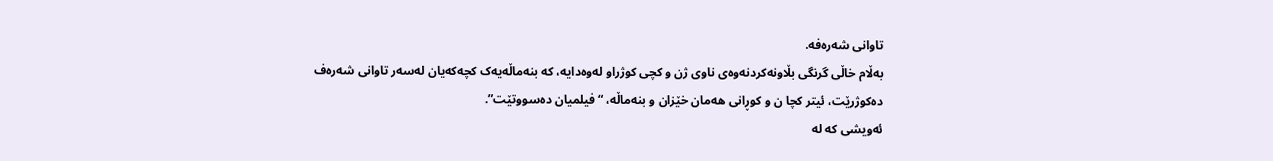تاوانی شەرەفە.
بەڵام خاڵی گرنگی بڵاونەکردنەوەی ناوی ژن و کچی کوژراو لەوەدایە، کە بنەماڵەیەک کچەکەیان لەسەر تاوانی شەرەف دەکوژرێت، ئیتر کچا ن و کوڕانی هەمان خێزان و بنەماڵە، “فیلمیان دەسووتێت”.
ئەویشی کە لە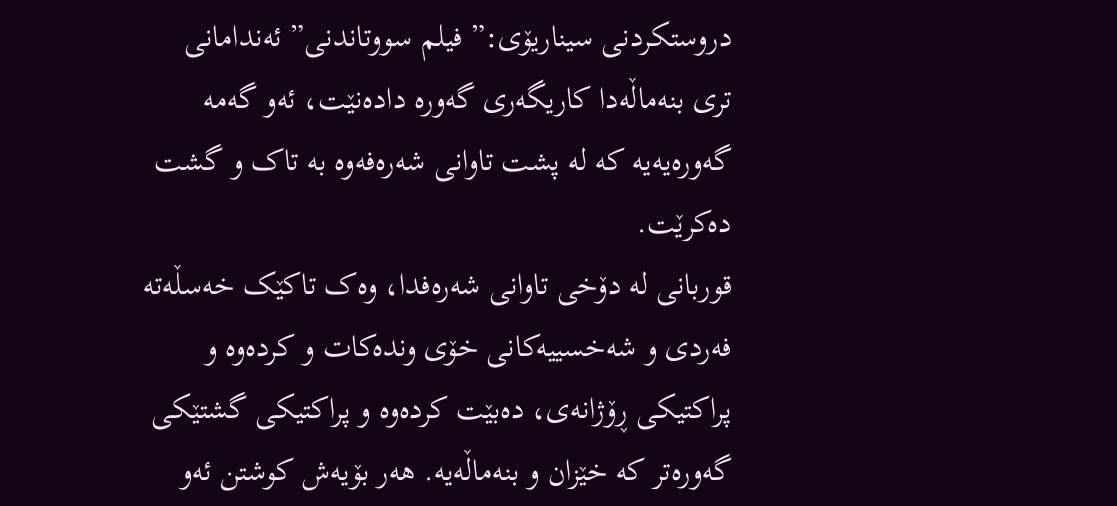دروستکردنی سیناریۆی:” فیلم سووتاندنی” ئەندامانی تری بنەماڵەدا کاریگەری گەورە دادەنێت، ئەو گەمە گەورەیەیە کە لە پشت تاوانی شەرەفەوە بە تاک و گشت دەکرێت.
قوربانی لە دۆخی تاوانی شەرەفدا، وەک تاکێک خەسڵەتە فەردی و شەخسییەکانی خۆی وندەکات و کردەوە و پراکتیکی ڕۆژانەی، دەبێت کردەوە و پراکتیکی گشتێکی گەورەتر کە خێزان و بنەماڵەیە. هەر بۆیەش کوشتن ئەو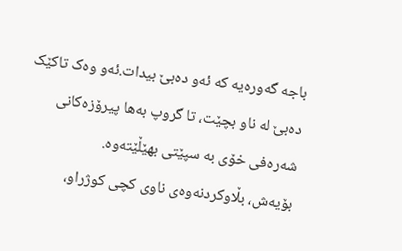باجە گەورەیە کە ئەو دەبێ بیدات.ئەو وەک تاکێک دەبێ لە ناو بچێت، تا گروپ بەها پیرۆزەکانی شەرەفی خۆی بە سپێتی بهێڵێتەوە.
بۆیەش، بڵاوکردنەوەی ناوی کچی کوژراو،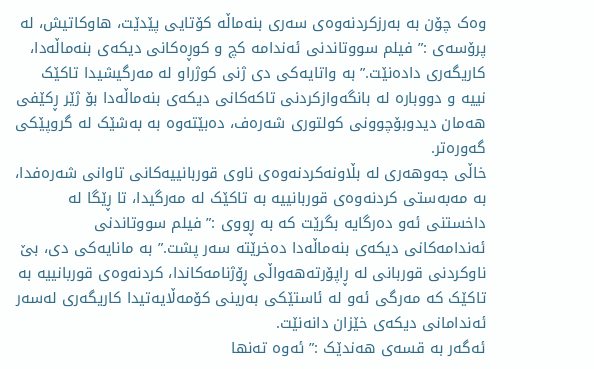وەک چۆن بە بەرزکردنەوەی سەری بنەماڵە کۆتایی پێدێت، هاوکاتیش، لە پرۆسەی :” فیلم سووتاندنی ئەندامە کچ و کوڕەکانی دیکەی بنەماڵەدا، کاریگەری دادەنێت.” بە واتایەکی دی ژنی کوژراو لە مەرگیشیدا تاکێک نییە و دووبارە لە بانگەوازکردنی تاکەکانی دیکەی بنەماڵەدا بۆ ژێر ڕکێفی هەمان دیدوبۆچوونی کولتوری شەرەف، دەبێتەوە بە بەشێک لە گروپێکی گەورەتر.
خاڵی جەوهەری لە بڵاونەکردنەوەی ناوی قوربانییەکانی تاوانی شەرەفدا، بە مەبەستی کردنەوەی قوربانییە بە تاکێک لە مەرگیدا، تا ڕێگا لە داخستنی ئەو دەرگایە بگرێت کە بە ڕووی :” فیلم سووتاندنی ئەندامەکانی دیکەی بنەماڵەدا دەخرێتە سەر پشت.” بە مانایەکی دی، بێ ناوکردنی قوربانی لە ڕاپۆرتەهەواڵی ڕۆژنامەکاندا، کردنەوەی قوربانییە بە تاکێک کە مەرگی ئەو لە ئاستێکی بەرینی کۆمەڵایەتیدا کاریگەری لەسەر ئەندامانی دیکەی خێزان دانەنێت.
ئەگەر بە قسەی هەندێک :” ئەوە تەنها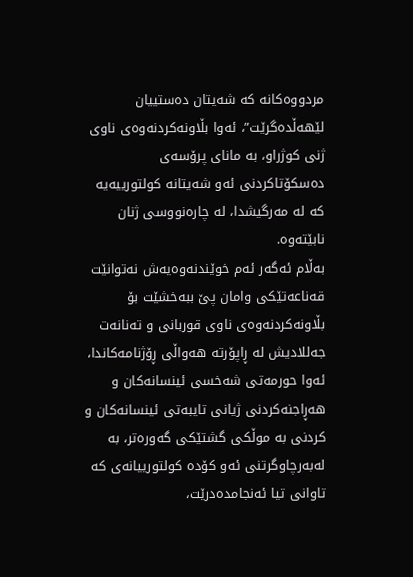مردووەکانە کە شەیتان دەستییان لێهەڵدەگرێت”، ئەوا بڵاونەکردنەوەی ناوی ژنی کوژراو، بە مانای پرۆسەی دەسکۆتاکردنی ئەو شەیتانە کولتورییەیە کە لە مەرگیشدا، لە چارەنووسی ژنان نابێتەوە.
بەڵام ئەگەر ئەم خوێندنەوەیەش نەتوانێت قەناعەتێکی وامان پێ ببەخشێت بۆ بڵاونەکردنەوەی ناوی قوربانی و تەنانەت جەللادیش لە ڕاپۆرتە هەواڵی ڕۆژنامەکاندا، ئەوا حورمەتی شەخسی ئینسانەکان و هەڕاجنەکردنی ژیانی تایبەتی ئینسانەکان و کردنی بە موڵکی گشتێکی گەورەتر، بە لەبەرچاوگرتنی ئەو کۆدە کولتورییانەی کە تاوانی تیا ئەنجامدەدرێت،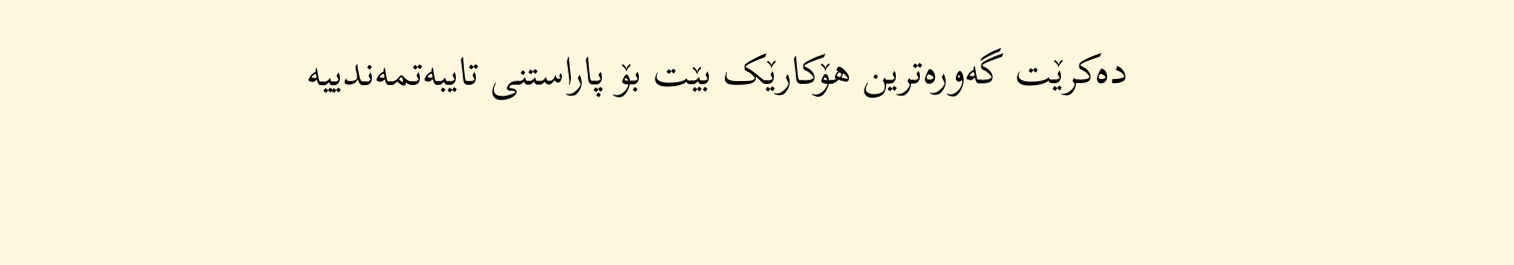دەکرێت گەورەترین هۆکارێک بێت بۆ پاراستنی تایبەتمەندییە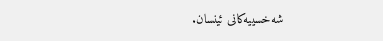شەخسییەکانی ئینسان.